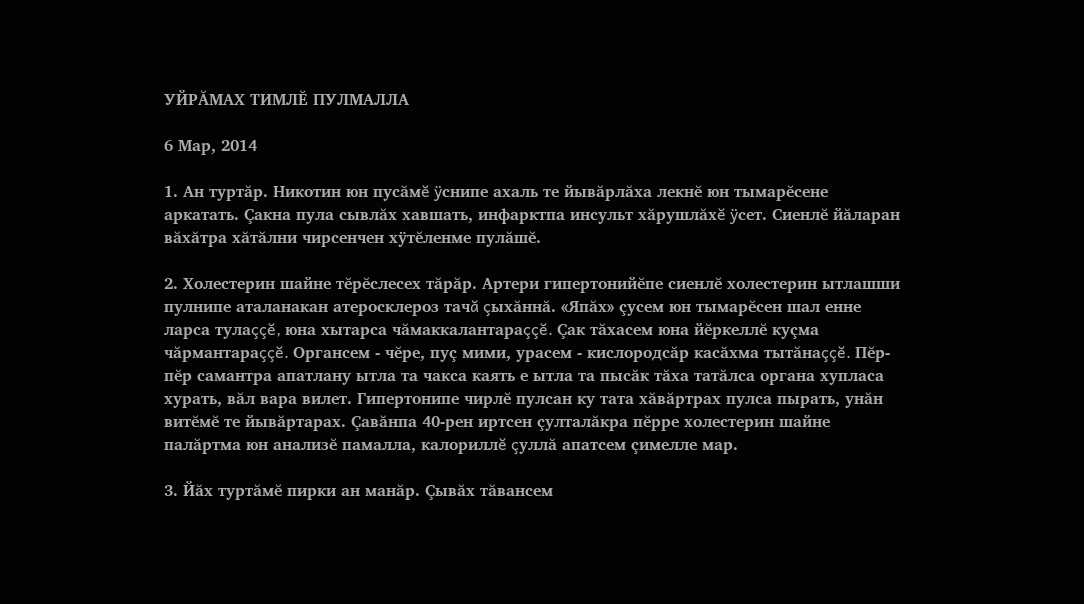УЙРĂМАХ ТИМЛĔ ПУЛМАЛЛА

6 Мар, 2014

1. Ан туртăр. Никотин юн пусăмĕ ÿснипе ахаль те йывăрлăха лекнĕ юн тымарĕсене аркатать. Çакна пула сывлăх хавшать, инфарктпа инсульт хăрушлăхĕ ÿсет. Сиенлĕ йăларан вăхăтра хăтăлни чирсенчен хÿтĕленме пулăшĕ.

2. Холестерин шайне тĕрĕслесех тăрăр. Артери гипертонийĕпе сиенлĕ холестерин ытлашши пулнипе аталанакан атеросклероз тачă çыхăннă. «Япăх» çусем юн тымарĕсен шал енне ларса тулаççĕ, юна хытарса чăмаккалантараççĕ. Çак тăхасем юна йĕркеллĕ куçма чăрмантараççĕ. Органсем - чĕре, пуç мими, урасем - кислородсăр касăхма тытăнаççĕ. Пĕр-пĕр самантра апатлану ытла та чакса каять е ытла та пысăк тăха татăлса органа хупласа хурать, вăл вара вилет. Гипертонипе чирлĕ пулсан ку тата хăвăртрах пулса пырать, унăн витĕмĕ те йывăртарах. Çавăнпа 40-рен иртсен çулталăкра пĕрре холестерин шайне палăртма юн анализĕ памалла, калориллĕ çуллă апатсем çимелле мар.

3. Йăх туртăмĕ пирки ан манăр. Çывăх тăвансем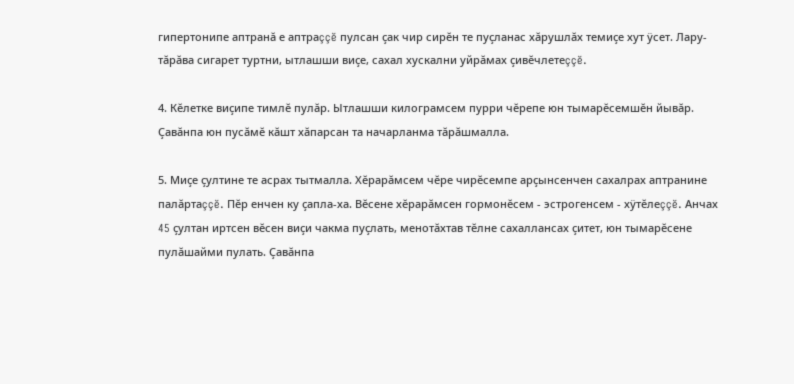гипертонипе аптранă е аптраççĕ пулсан çак чир сирĕн те пуçланас хăрушлăх темиçе хут ÿсет. Лару-тăрăва сигарет туртни, ытлашши виçе, сахал хускални уйрăмах çивĕчлетеççĕ.

4. Кĕлетке виçипе тимлĕ пулăр. Ытлашши килограмсем пурри чĕрепе юн тымарĕсемшĕн йывăр. Çавăнпа юн пусăмĕ кăшт хăпарсан та начарланма тăрăшмалла.

5. Миçе çултине те асрах тытмалла. Хĕрарăмсем чĕре чирĕсемпе арçынсенчен сахалрах аптранине палăртаççĕ. Пĕр енчен ку çапла-ха. Вĕсене хĕрарăмсен гормонĕсем - эстрогенсем - хÿтĕлеççĕ. Анчах 45 çултан иртсен вĕсен виçи чакма пуçлать, менотăхтав тĕлне сахаллансах çитет, юн тымарĕсене пулăшайми пулать. Çавăнпа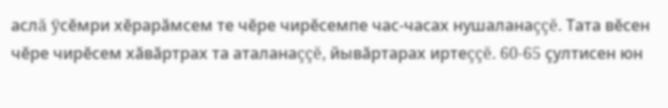аслă ÿсĕмри хĕрарăмсем те чĕре чирĕсемпе час-часах нушаланаççĕ. Тата вĕсен чĕре чирĕсем хăвăртрах та аталанаççĕ, йывăртарах иртеççĕ. 60-65 çултисен юн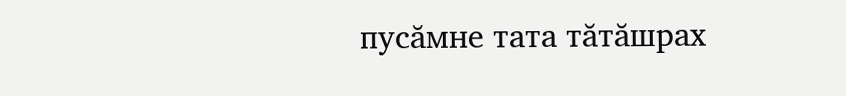пусăмне тата тăтăшрах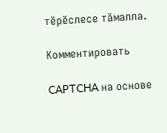тĕрĕслесе тăмалла.

Комментировать

CAPTCHA на основе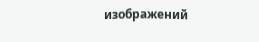изображений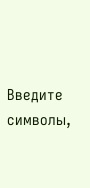Введите символы,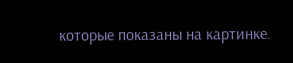которые показаны на картинке.